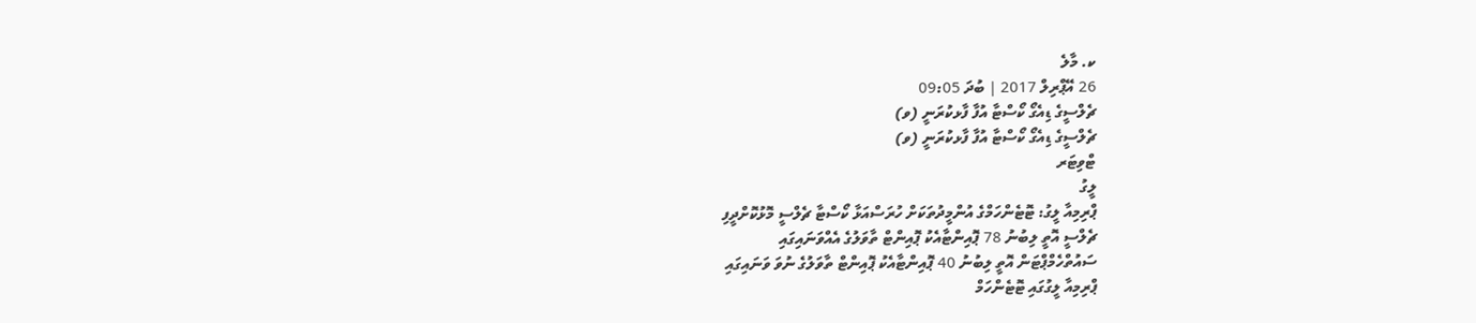ކ. މާލެ
26 އޭޕްރިލް 2017 | ބުދަ 09:05
ޗެލްސީގެ ޑިއެގޯ ކޯސްޓާ އުފާ ފާޅކުރަނީ (ވ)
ޗެލްސީގެ ޑިއެގޯ ކޯސްޓާ އުފާ ފާޅކުރަނީ (ވ)
ޓްވިޓަރ
ލީގު
ޕްރިމިއާ ލީގު: ޓޮޓެންހަމްގެ އުންމީދުތަކަށް ހުރަސްއަޅާ ކޯސްޓާ ޗެލްސީ މޮޅުކޮށްދީފި
ޗެލްސީ އޮތީ ލިބުނު 78 ޕޮއިންޓާއެކު ޕޮއިންޓް ތާވަލުގެ އެއްވަނައިގައި
ސައުތްހެމްޕްޓަން އޮތީ ލިބުނު 40 ޕޮއިންޓާއެކު ޕޮއިންޓް ތާވަލުގެ ނުވަ ވަނައިގައި
ޕްރިމިއާ ލީގުގައި ޓޮޓެންހަމް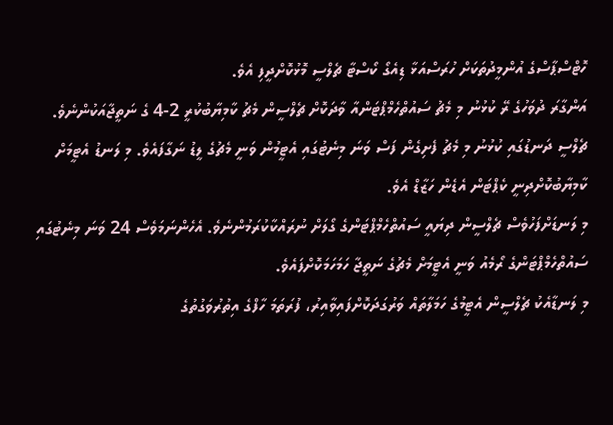ހޮޓްސްޕާސްގެ އުންމީދުތަކަށް ހުރަސްއަޅާ ޑިއެގޯ ކޯސްޓާ ޗެލްސީ މޮޅުކޮށްދީފި އެވެ.
އަންގާރަ ދުވަހުގެ ރޭ ކުޅުނު މި މެޗު ސައުތްހެމްޕްޓަންއާ ވާދަކޮށް ޗެލްސީން މެޗު ކާމިޔާބުކުރީ 2-4 ގެ ނަތީޖާއަކުންނެވެ.
ޗެލްސީ ދަނޑުގައި ކުޅުނު މި މެޗު ފެށިގެން ފަސް ވަނަ މިނެޓުގައި އެޓީމުން ވަނީ މެޗުގެ ލީޑު ނަގާފައެވެ. މި ލަނޑު އެޓީމަށް ކާމިޔާބުކޮށްދިނީ ކެޕްޓަން އެޑެން ހަޒާޑް އެވެ.
މި ލަނޑަށްފަހުވެސް ޗެލްސީން ދިޔައީ ސައުތްހެމްޕްޓަންގެ ގޯލަށް ނުރައްކާކުރަމުންނެވެ. އެހެންނަމަވެސް 24 ވަނަ މިނެޓުގައި ސައުތްހެމްޕްޓަންގެ ރޯމެއު ވަނީ އެޓީމަށް މެޗުގެ ނަތީޖާ ހަމަހަމަކޮށްފައެވެ.
މި ލަނޑާއެކު ޗެލްސީން އެޓީމުގެ ހަމަލާތައް ވަރުގަދަކޮށްފައިވާއިރު، ފުރަތަމަ ހާފްގެ އިތުރުވަގުތުގެ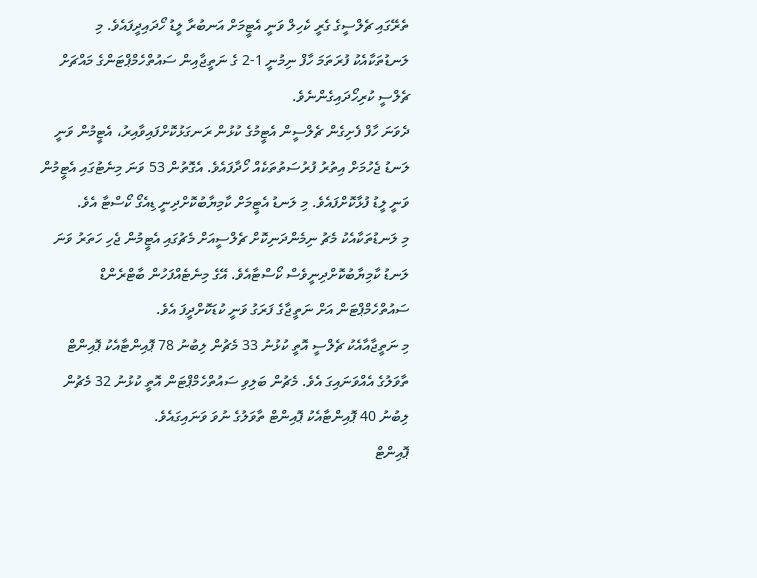ތެރޭގައި ޗެލްސީގެ ގެރީ ކެހިލް ވަނީ އެޓީމަށް އަނބުރާ ލީޑު ހޯދައިދީފައެވެ. މި ލަނޑުތަކާއެކު ފުރަތަމަ ހާފް ނިމުނީ 1-2 ގެ ނަތީޖާއިން ސައުތްހެމްޕްޓަންގެ މައްޗަށް ޗެލްސީ ކުރިހޯދައިގެންނެވެ.
ދެވަނަ ހާފް ފެށިގެން ޗެލްސީން އެޓީމުގެ ކުޅުން ރަނގަޅުކޮށްފައިވާއިރު، އެޓީމުން ވަނީ ލަނޑު ޖެހުމަށް އިތުރު ފުރުސަތުތަކެއް ހޯދާފައެވެ. އެގޮތުން 53 ވަނަ މިނެޓުގައި އެޓީމުން ވަނީ ލީޑު ފުޅާކޮށްފައެވެ. މި ލަނޑު އެޓީމަށް ކާމިޔާބުކޮށްދިނީ ޑިއެގޯ ކޯސްޓާ އެވެ.
މި ލަނޑުތަކާއެކު މެޗު ނިމެންދަނިކޮށް ޗެލްސީއަށް މެޗުގައި އެޓީމުން ޖެހި ހަތަރު ވަނަ ލަނޑު ކާމިޔާބުކޮށްދިނީވެސް ކޯސްޓާއެވެ. އޭގެ މިނެޓެއްފަހުން ބާޓްރެންޑް ސައުތްހެމްޕްޓަން އަށް ނަތީޖާގެ ފަރަގު ވަނީ ކުޑަކޮށްދީފަ އެވެ.
މި ނަތީޖާއާއެކު ޗެލްސީ އޮތީ ކުޅުނު 33 މެޗުން ލިބުނު 78 ޕޮއިންޓާއެކު ޕޮއިންޓް ތާވަލުގެ އެއްވަނައިގަ އެވެ. މެޗުން ބަލިވި ސައުތްހެމްޕްޓަން އޮތީ ކުޅުނު 32 މެޗުން ލިބުނު 40 ޕޮއިންޓާއެކު ޕޮއިންޓް ތާވަލުގެ ނުވަ ވަނައިގައެވެ.
ޕޮއިންޓް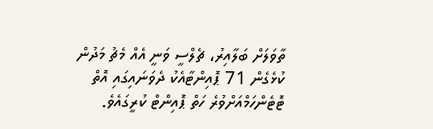ތާވަލަށް ބަލާއިރު، ޗެލްސީ ވަނީ އެއް މެޗު މަދުން ކުޅެގެން 71 ޕޮއިންޓާއެކު ދެވަނައިގައި އޮތް ޓޮޓެންހަމްއަށްވުރެ ހަތް ޕޮއިންޓް ކުރީގައެވެ.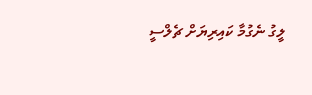ލީގު ނެގުމާ ކައިރިޔަށް ޗެލްސީ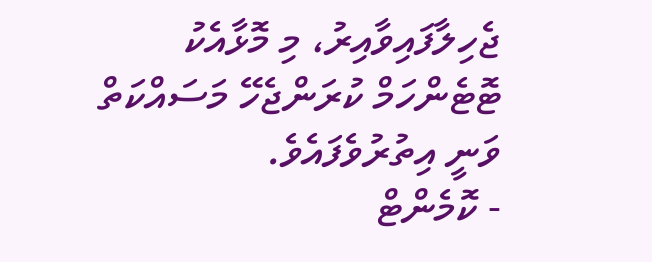ޖެހިލާފައިވާއިރު، މި މޮޅާއެކު ޓޮޓެންހަމް ކުރަންޖެހޭ މަސައްކަތް ވަނީ އިތުރުވެފައެވެ.
- ކޮމެންޓް